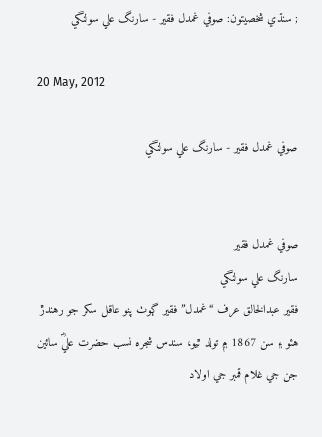; سنڌي شخصيتون: صوفي غمدل فقير - سارنگ علي سولنگي

20 May, 2012

صوفي غمدل فقير - سارنگ علي سولنگي


صوفي غمدل فقير
سارنگ علي سولنگي
فقير عبدالخالق عرف “غمدل” فقير ڳوٺ پنو عاقل سکر جو رهندڙ هئو ۽ سن 1867 ۾ تولد ٿيو، سندس شجره نسب حضرت عليؓ سائين جن جي غلام قمبر جي اولاد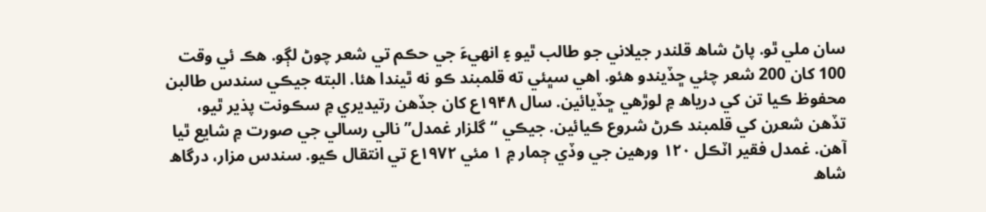سان ملي ٿو. پاڻ شاھ قلندر جيلاني جو طالب ٿيو ۽ انهيءَ جي حڪم تي شعر چوڻ لڳو. هڪ ئي وقت 100 کان 200 شعر چئي ڇڏيندو هئو. اهي سڀئي ته قلمبند ڪو نه ٿيندا هئا. البته جيڪي سندس طالبن محفوظ ڪيا تن کي درياھ ۾ لوڙهي ڇڏيائين. سال ۱۹۴۸ع کان جڏهن رتيديري ۾ سڪونت پذير ٿيو، تڏهن شعرن کي قلمبند ڪرڻ شروع ڪيائين. جيڪي “گلزار غمدل” نالي رسالي جي صورت ۾ شايع ٿيا آهن. غمدل فقير اٽڪل ۱۲۰ ورهين جي وڏي ڄمار ۾ ۱ مئي ۱۹۷۲ع تي انتقال ڪيو. سندس مزار، درگاھ شاھ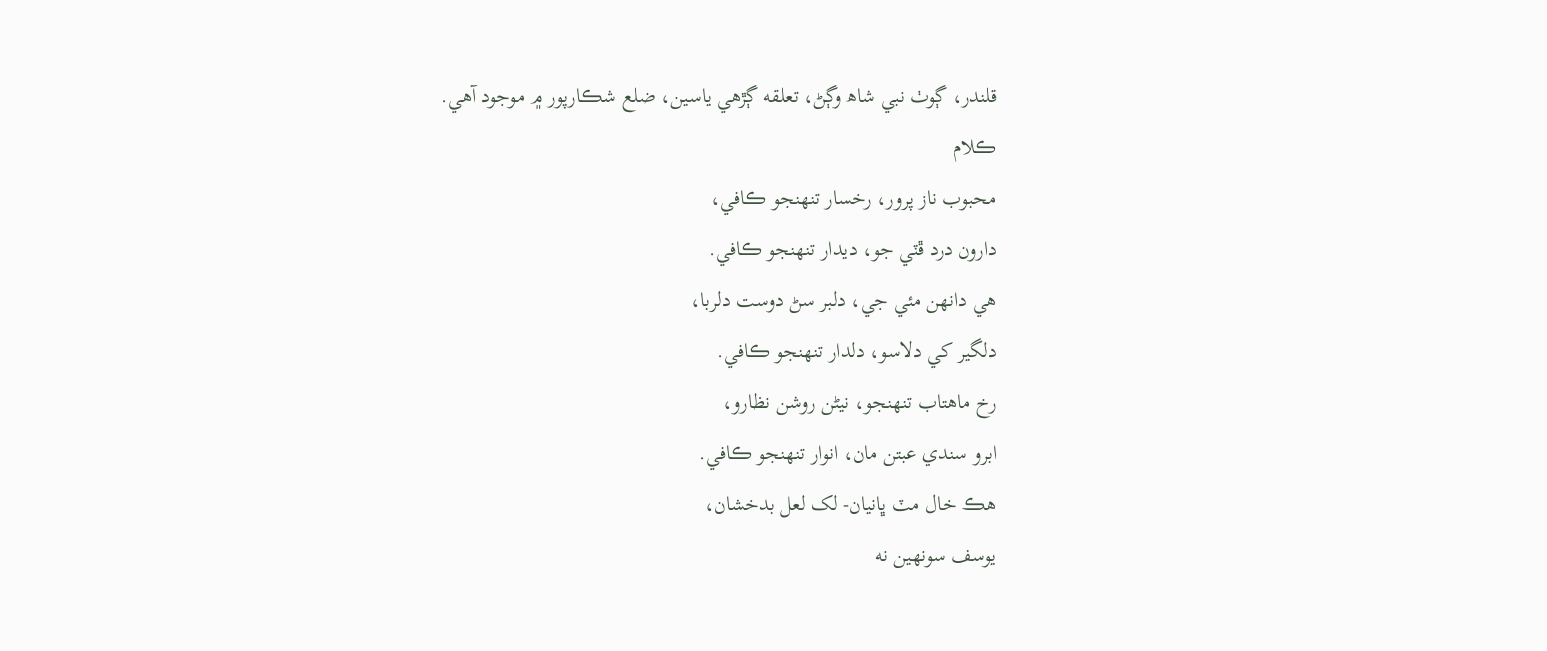قلندر، ڳوٺ نبي شاھ وڳڻ، تعلقه ڳڙهي ياسين، ضلع شڪارپور ۾ موجود آهي.
ڪلام
محبوب ناز پرور، رخسار تنهنجو ڪافي،
دارون درد ڦٽي جو، ديدار تنهنجو ڪافي.
هي دانهن مئي جي، دلبر سڻ دوست دلربا،
دلگير کي دلاسو، دلدار تنهنجو ڪافي.
رخ ماهتاب تنهنجو، نيڻن روشن نظارو،
ابرو سندي عبتن مان، انوار تنهنجو ڪافي.
هڪ خال مٽ ڀانيان- لک لعل بدخشان،
يوسف سونهين نه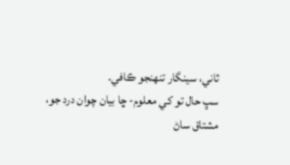ثاني، سينگار تنهنجو ڪافي.
سڀ حال تو کي معلوم- ڇا بيان چوان درد جو،
مشتاق ساڻ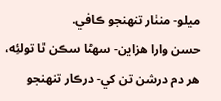ميلو- منٺار تنهنجو ڪافي.
حسن وارا هزاين- سهڻا سڪن ٿا تولئِه،
هر دم درشن تن کي- درڪار تنهنجو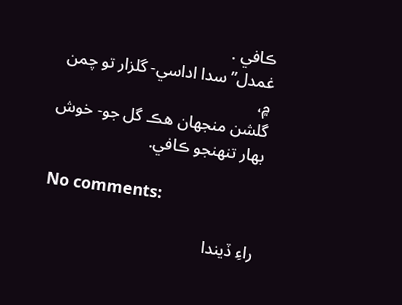ڪافي .
غمدل” سدا اداسي- گلزار تو چمن ۾،
گلشن منجهان هڪ گل جو- خوش بهار تنهنجو ڪافي.

No comments:

راءِ ڏيندا